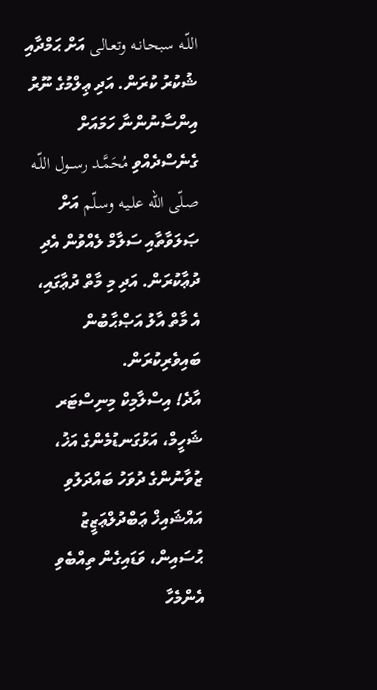اللّـه سبحـانـه وتعـالى އަށް ޙަމްދާއި ޝުކުރު ކުރަން. އަދި ޢިލްމުގެ ނޫރު އިންސާނުންނާ ހަމައަށް ގެނެސްދެއްވި مُحَمَّـد رســول اللّـه صـلّى الله علـيـه وسـلّم އަށް ޞަލަވާތާއި ސަލާމް ލެއްވުން އެދި ދުޢާކުރަން. އަދި މި މާތް ދުޢާގައި، އެ މާތް އާލު އަޞްޙާބުން ބައިވެރިކުރަން.
އާދެ! އިސްލާމިކް މިނިސްޓަރ ޝަހީމް، އަޅުގަނޑުމެންގެ އަޚު، ޒުވާނުންގެ ދުވަހު ބައްދަލުވި އައްޝައިޚް ޢަބްދުލްޢަޒީޒު ޙުސައިން، ވަޑައިގެން ތިއްބެވި އެންމެހާ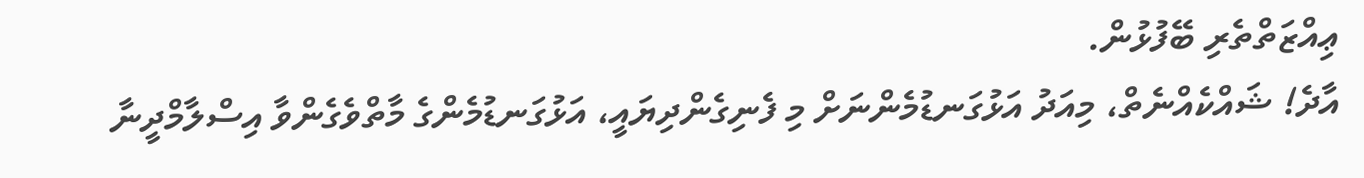ޢިއްޒަތްތެރި ބޭފުޅުން.
އާދެ! ޝައްކެއްނެތް، މިއަދު އަޅުގަނޑުމެންނަށް މި ފެނިގެންދިޔައީ، އަޅުގަނޑުމެންގެ މާތްވެގެންވާ އިސްލާމްދީނާ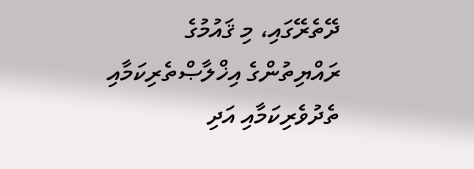ދޭތެރޭގައި، މި ޤައުމުގެ ރައްޔިތުންގެ އިޚްލާޞްތެރިކަމާއި ތެދުވެރިކަމާއި އަދި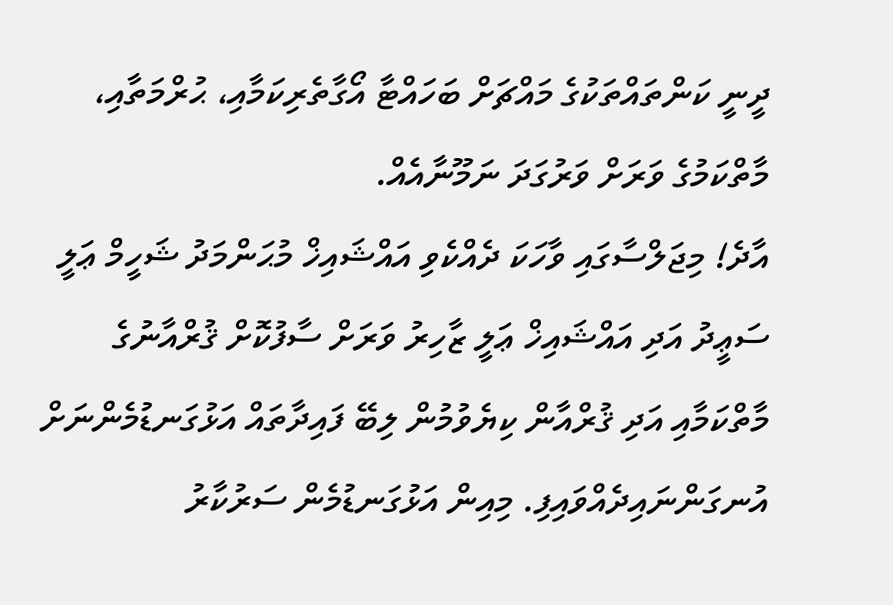ދީނީ ކަންތައްތަކުގެ މައްޗަށް ބަހައްޓާ އޯގާތެރިކަމާއި، ޙުރްމަތާއި، މާތްކަމުގެ ވަރަށް ވަރުގަދަ ނަމޫނާއެއް.
އާދެ! މިޖަލްސާގައި ވާހަކަ ދެއްކެވި އައްޝައިޚް މުޙަންމަދު ޝަހީމް ޢަލީ ސަޢީދު އަދި އައްޝައިޚް ޢަލީ ޒާހިރު ވަރަށް ސާފުކޮށް ޤުރްއާނުގެ މާތްކަމާއި އަދި ޤުރްއާން ކިޔެވުމުން ލިބޭ ފައިދާތައް އަޅުގަނޑުމެންނަށް އުނގަންނައިދެއްވައިފި. މިއިން އަޅުގަނޑުމެން ސަރުކާރު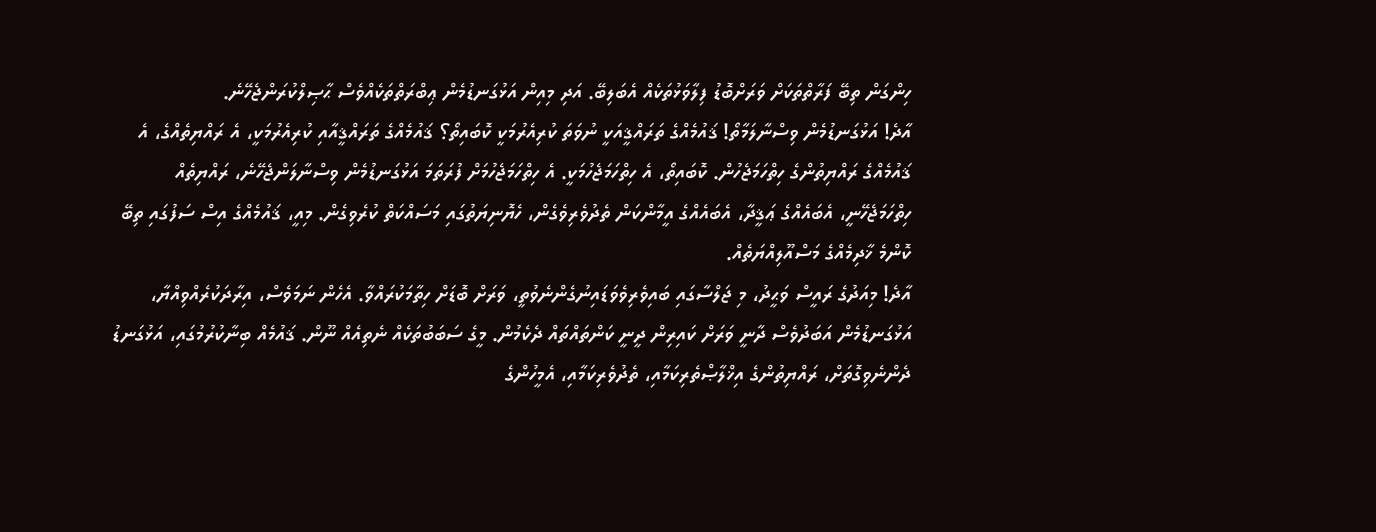ހިންގަން ތިބޭ ފަރާތްތަކަށް ވަރަށްބޮޑު ފިލާވަޅުތަކެއް އެބަލިބޭ. އަދި މިއިން އަޅުގަނޑުމެން ޢިބްރަތްތަކެއްވެސް ޙާޞިލްކުރަންޖެހޭނެ.
އާދެ! އަޅުގަނޑުމެން ވިސްނާލަމާތޯ! ޤައުމެއްގެ ތަރައްޤީއަކީ ނުވަތަ ކުރިއެރުމަކީ ކޮބައިތޯ؟ ޤައުމެއްގެ ތަރައްޤީއާއި ކުރިއެރުމަކީ، އެ ރައްޔިތެއްގެ، އެ ޤައުމެއްގެ ރައްޔިތުންގެ ހިތްހަމަޖެހުން. ކޮބައިތޯ، އެ ހިތްހަމަޖެހުމަކީ. އެ ހިތްހަމަޖެހުމަށް ފުރަތަމަ އަޅުގަނޑުމެން ވިސްނާލަންޖެހޭނެ، ރައްޔިތެއް ހިތްހަމަޖެހޭނީ، އެބައެއްގެ ޢަޤީދާ، އެބައެއްގެ އީމާންކަން ތެދުވެރިވެގެން، ހެޔޮނިޔަތުގައި މަސައްކަތް ކުރެވިގެން. މިއީ، ޤައުމެއްގެ އިސް ސަފުގައި ތިބޭ ކޮންމެ ޚާދިމެއްގެ މަސްއޫލިއްޔަތެއް.
އާދެ! މިއަދުގެ ރައީސް ވަޙީދު، މި ޖަލްސާގައި ބައިވެރިވެވަޑައިނުގެންނެވުތީ، ވަރަށް ބޮޑަށް ހިތާމަކުރައްވާ. އެހެން ނަމަވެސް، އިރާދަކުރެއްވިއްޔާ، އަޅުގަނޑުމެން އަބަދުވެސް ދާނީ ވަރަށް ކައިރިން ދީނީ ކަންތައްތައް ދެކެމުން. މީގެ ސަބަބުތަކެއް ނެތިއެއް ނޫން. ޤައުމެއް ބިނާކުރުމުގައި، އަޅުގަނޑު ދެންނެވިގޮތަށް، ރައްޔިތުންގެ އިޚްލާޞްތެރިކަމާއި، ތެދުވެރިކަމާއި، އެމީހުންގެ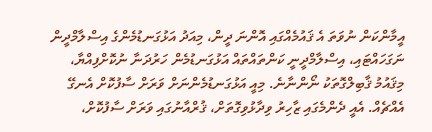އީމާންކަން ނުވަތަ އެ ޤައުމެއްގައި އޮންނަ ދީން، މިއަދު އަޅުގަނޑުމެންގެ އިސްލާމްދީން ނަގަހައްޓައި، އިސްލާމްދީނީ ކަންތައްތައް އަޅުގަނޑުމެން ހަރުދަނާ ނުކޮށްފިއްޔާ، މިޤައުމު ޤާބިލްގޮތަކު ނޯންނާނެ. މިއީ އަޅުގަނޑުމެންނަށް ވަރަށް ސާފުކޮށް އެނގޭ އެއްޗެއް. އެއީ ދެންމެގައި ޒާހިރު ވިދާޅުވިގޮތަށް، ޤުރްއާނުގައި ވަރަށް ސާފުކޮށް،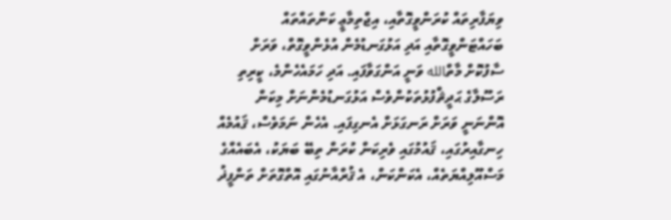ވިޔަފާރިތައް ކުރަންވީގޮތާއި، އިޖްތިމާޢީ ކަންތައްތައް ބަހައްޓަންވީގޮތާއި އަދި އަޅުގަނޑުމެން އުޅެންވީގޮތް، ވަރަށް ސާފުކޮށް މާތްالله ވަނީ އަންގަވާފައި. އަދި ހަމައެހެންމެ، ކީރިތި ރަސޫލާގެ ޙަދީޘްފުޅުތަކުންވެސް އަޅުގަނޑުމެންނަށް މިކަން އޮންނަނީ ވަރަށް ރަނގަޅަށް އެނގިފައި. އެހެން ނަމަވެސް، ޤައުމެއް ހިނގާއިރުގައި، ޤައުމުގައި ވެރިކަން ކުރަން ތިބޭ ބަޔަކު، އެބައެއްގެ މަސްއޫލިއްޔަތެއް، އެކަންކަން، އެ ޤުރްއާނުގައި އޮތްގޮތަށް ތަންފީޛު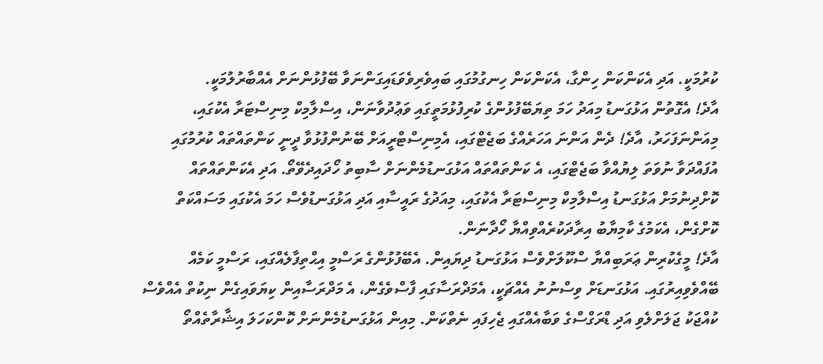ކުރުމަކީ. އަދި އެކަންކަން ހިންގާ، އެކަންކަން ހިނގުމުގައި ބައިވެރިވެވަޑައިގަންނަވާ ބޭފުޅުންނަށް އެއްބާރުލުމަކީ.
އާދެ! އެގޮތުން އަޅުގަނޑު މިއަދު ހަމަ ތިޔަބޭފުޅުންގެ ކުރިފުޅުމަތީގައި ވަޢުދުވާނަން، އިސްލާމިކް މިނިސްޓަރާ އެކުގައި، މިއަންނަފަހަރު، އާދެ! ދެން އަންނަ އަހަރެއްގެ ބަޖެޓްގައި، އެމިނިސްޓްރީއަށް ބޭނުންފުޅުވާ ދީނީ ކަންތައްތައް ކުރުމުގައި އުފައްދަވާ ނުވަތަ ލިޔުއްވާ ބަޖެޓްގައި، އެ ކަންތައްތައް އަޅުގަނޑުމެންނަށް ސާބިތު ހޯދައިދެވޭތޯ. އަދި އެކަންތައްތައް ކޮށްދިނުމަށް އަޅުގަނޑު އިސްލާމިކް މިނިސްޓަރާ އެކުގައި، މިއަދުގެ ރައީސާއި އަދި އަޅުގަނޑުވެސް ހަމަ އެކުގައި މަސައްކަތް ކޮށްގެން، އެކަމުގެ ކާމިޔާބު އިރާދަކުރެއްވިއްޔާ ހޯދާނަން.
އާދެ! މީގެކުރިން ޢަރަބިއްޔާ ސްކޫލަށްވެސް އަޅުގަނޑު ދިޔައިން. އެބޭފުޅުންގެ ރަސްމީ އިޙްތިފާލެއްގައި، ރަސްމީ ކަމެއް ބޭއްވެވިއިރުގައި. އަޅުގަނޑަށް ވިސްނުނު އެއްޗަކީ، އެމަދްރަސާގައި ފާސްވެގެން، އެ މަދްރަސާއިން ކިޔަވައިގެން ނިކުތް އެއްވެސް ކުއްޖަކު ޖަލަށްލެވި އަދި ޑްރަގްސްގެ ވަބާއެއްގައި ޖެހިފައި ނެތްކަން. މިއިން އަޅުގަނޑުމެންނަށް ކޮންކަހަލަ އިޝާރާތެއްތޯ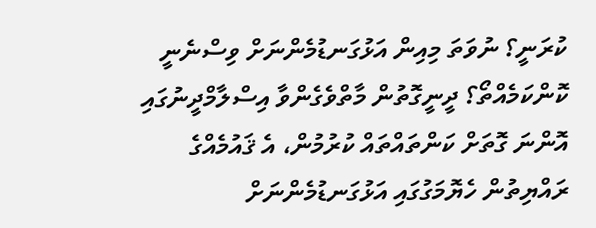ކުރަނީ؟ ނުވަތަ މިއިން އަޅުގަނޑުމެންނަށް ވިސްނެނީ ކޮންކަމެއްތޯ؟ ދީނީގޮތުން މާތްވެގެންވާ އިސްލާމްދީނުގައި އޮންނަ ގޮތަށް ކަންތައްތައް ކުރުމުން، އެ ޤައުމެއްގެ ރައްޔިތުން ހެޔޮމަގުގައި އަޅުގަނޑުމެންނަށް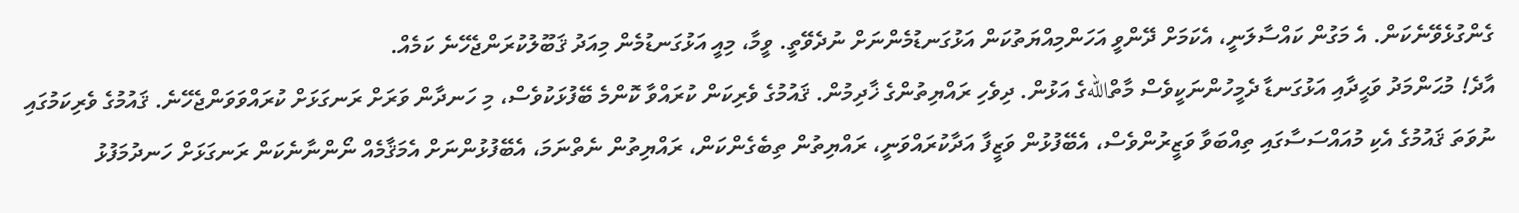ގެންގުޅެވޭނެކަން. އެ މަގުން ކައްސާލަނީ، އެކަމަށް ދޭންވީ އަހަންމިއްޔަތުކަން އަޅުގަނޑުމެންނަށް ނުދެވޭތީ. ވީމާ، މިއީ އަޅުގަނޑުމެން މިއަދު ޤަބޫލުކުރަންޖެހޭނެ ކަމެއް.
އާދެ! މުޙަންމަދު ވަޙީދާއި އަޅުގަނޑާ ދެމީހުންނަކީވެސް މާތްاللهގެ އަޅުން. ދިވެހި ރައްޔިތުންގެ ޚާދިމުން. ޤައުމުގެ ވެރިކަން ކުރައްވާ ކޮންމެ ބޭފުޅަކުވެސް، މި ހަނދާން ވަރަށް ރަނގަޅަށް ކުރައްވަވަންޖެހޭނެ. ޤައުމުގެ ވެރިކަމުގައި ނުވަތަ ޤައުމުގެ އެކި މުއައްސަސާގައި ތިއްބަވާ ވަޒީރުންވެސް، އެބޭފުޅުން ވަޒީފާ އަދާކުރައްވަނީ، ރައްޔިތުން ތިބެގެންކަން، ރައްޔިތުން ނެތްނަމަ، އެބޭފުޅުންނަށް އެމަޤާމެއް ނޯންނާނެކަން ރަނގަޅަށް ހަނދުމަފުޅު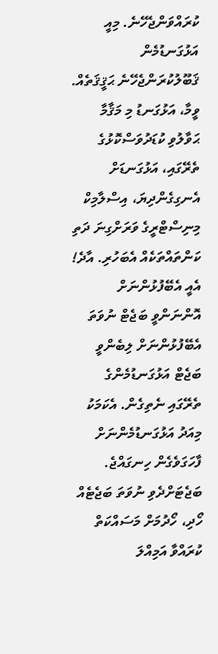ކުރައްވަންޖެހޭނެ. މިއީ އަޅުގަނޑުމެން ޤަބޫލުކުރަންޖެހޭނެ ޙަޤީޤަތެއް. ވީމާ، އަޅުގަނޑު މި މަޤާމާ ޙަވާލުވި ކުޑަދުވަސްކޮޅުގެ ތެރޭގައި، އަޅުގަނޑަށް އެނގިގެންދިޔަ، އިސްލާމިކް މިނިސްޓްރީގެ ވަރަށްގިނަ ދަތި ކަންތައްތަކެއް އެބަހުރި. އާދެ! އެއީ އެބޭފުޅުންނަށް އޮންނަންވީ ބަޖެޓް ނުވަތަ އެބޭފުޅުންނަށް ލިބެންވީ ބަޖެޓް އަޅުގަނޑުމެންގެ ތެރޭގައި ނެތިގެން. އެކަމަކު މިއަދު އަޅުގަނޑުމެންނަށް ފާހަގަވެގެން ހިނގައްޖެ. ބަޖެޓަށްދެވި ނުވަތަ ބަޖެޓެއް ހޯދި، ހޯދުމަށް މަސައްކަތް ކުރައްވާ އަމިއްލަ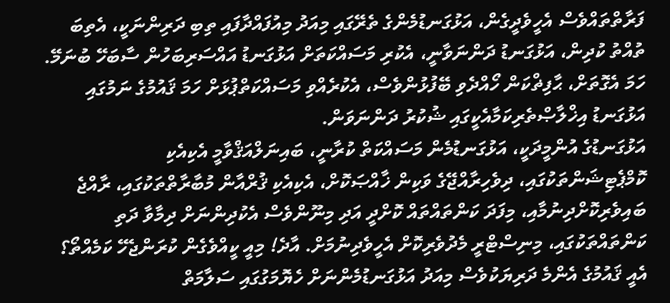ފަރާތްތައްވެސް އެހީވެދީގެން، އަޅުގަނޑުމެންގެ ތެރޭގައި މިއަދު މިއުފައްދާފައި ތިބި ދަރިންނަކީ، އެތިބަ ތުއްތު ކުދިން، އަޅުގަނޑު ދަންނަވާނީ، އެކުރި މަސައްކަތަށް އަޅުގަނޑު އައްސަރިބަހުން ސާބަހޭ ބުނަމޭ. ހަމަ އެގޮތަށް، ޙާފިޡްކަން ހޯއްދެވި ބޭފުޅުންވެސް، އެކުރެއްވި މަސައްކަތްޕުޅަށް ހަމަ ޤައުމުގެ ނަމުގައި އަޅުގަނޑު އިޚްލާޞްތެރިކަމާއެކީގައި ޝުކުރު ދަންނަވަން.
އަޅުގަނޑުގެ އުންމީދަކީ، އަޅުގަނޑުމެން މަސައްކަތް ކުރާނީ، ބައިނަލްއަޤްވާމީ އެކިއެކި ކޮމްޕެޓިޝަންތަކުގައި، ދިވެހިރާއްޖޭގެ ވަކިން ޚާއްޞަކޮށް، އެކިއެކި ޤުރްއާން މުބާރާތްތަކުގައި، ރާއްޖެ ބައިވެރިކޮށްދިނުމާއި، މިފަދަ ކަންތައްތައް ކޮށްދީ އަދި މިނޫންވެސް އެކުދިންނަށް ދިމާވާ ދަތި ކަންތައްތަކުގައި، މިނިސްޓްރީ މެދުވެރިކޮށް އެހީވެދިނުމަށް. އާދެ! މިއީ ކީއްވެގެން ކުރަންޖެހޭ ކަމެއްތޯ؟ އެއީ ޤައުމުގެ އެންމެ ދަރިޔަކުވެސް މިއަދު އަޅުގަނޑުމެންނަށް ހެޔޮމަގުގައި ސަލާމަތް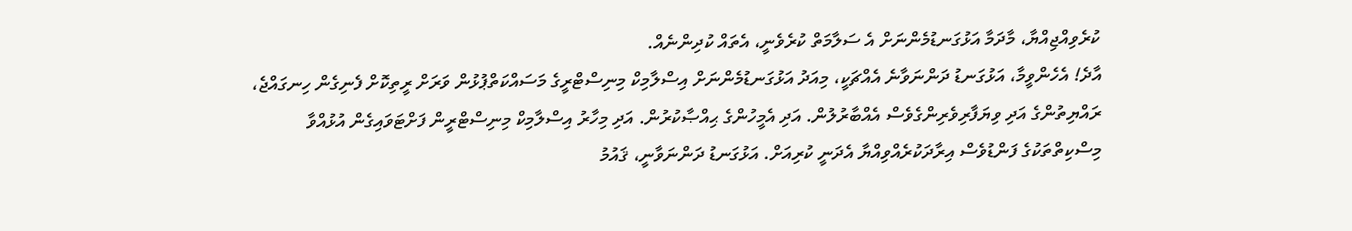ކުރެވިއްޖިއްޔާ، މާދަމާ އަޅުގަނޑުމެންނަށް އެ ސަލާމަތް ކުރެވެނީ، އެތައް ކުދިންނެއް.
އާދެ! އެހެންވީމާ، އަޅުގަނޑު ދަންނަވާނެ އެއްޗަކީ، މިއަދު އަޅުގަނޑުމެންނަށް އިސްލާމިކް މިނިސްޓްރީގެ މަސައްކަތްޕުޅުން ވަރަށް ރީތިކޮށް ފެނިގެން ހިނގައްޖެ، ރައްޔިތުންގެ އަދި ވިޔަފާރިވެރިންގެވެސް އެއްބާރުލުން. އަދި އެމީހުންގެ ޙިއްޞާކުރުން. އަދި މިހާރު އިސްލާމިކް މިނިސްޓްރީން ފަށްޓަވައިގެން އުޅުއްވާ މިސްކިތްތަކުގެ ފަންޑުވެސް އިރާދަކުރެއްވިއްޔާ އެދަނީ ކުރިއަށް. އަޅުގަނޑު ދަންނަވާނީ، ޤައުމު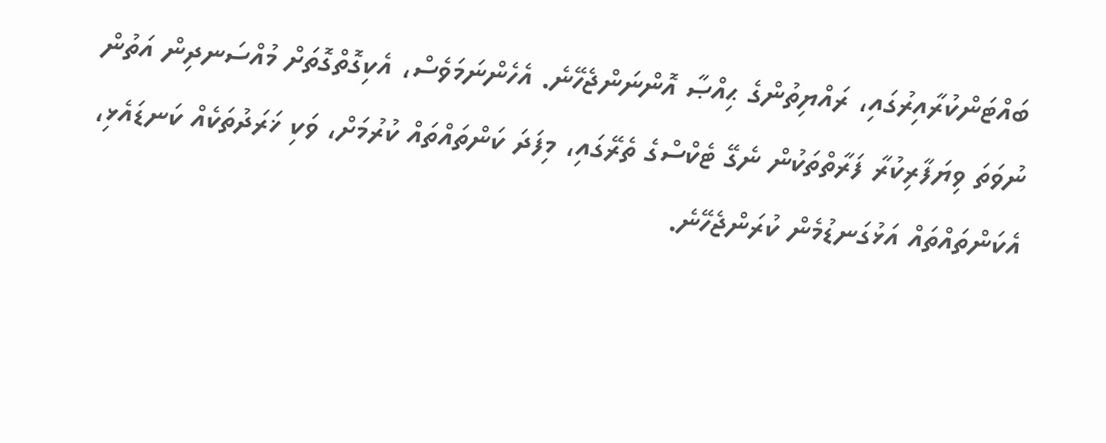ބައްޓަންކުރާއިރުގައި، ރައްޔިތުންގެ ޙިއްޞާ އޮންނަންޖެހޭނެ. އެހެންނަމަވެސް، އެކިގޮތްގޮތަށް މުއްސަނދިން އަތުން ނުވަތަ ވިޔަފާރިކުރާ ފަރާތްތަކުން ނެގޭ ޓެކްސްގެ ތެރޭގައި، މިފަދަ ކަންތައްތައް ކުރުމަށް، ވަކި ޚަރަދުތަކެއް ކަނޑައެޅި، އެކަންތައްތައް އަޅުގަނޑުމެން ކުރަންޖެހޭނެ.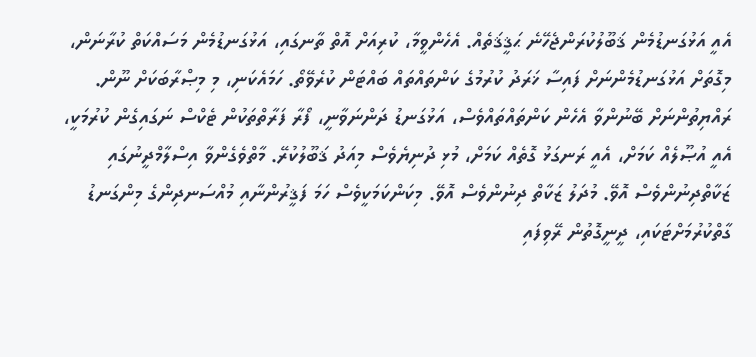އެއީ އަޅުގަނޑުމެން ޤަބޫލުކުރަންޖެހޭނެ ޙަޤީޤަތެއް. އެހެންވީމާ، ކުރިއަށް އޮތް ތާނގައި، އަޅުގަނޑުމެން މަސައްކަތް ކުރާނަން، މިގޮތަށް އަޅުގަނޑުމެންނަށް ފައިސާ ޚަރަދު ކުރުމުގެ ކަންތައްތައް ބައްޓަން ކުރެވޭތޯ. ހަމައެކަނި، މި މިޞްރާބަކަށް ނޫން. ރައްޔިތުންނަށް ބޭނުންވާ އެހެން ކަންތައްތައްވެސް، އަޅުގަނޑު ދަންނަވާނީ، ފޯރާ ފަރާތްތަކުން ޓެކްސް ނަގައިގެން ކުރުމަކީ، އެއީ އުޞޫލެއް ކަމަށް، އެއީ ރަނގަޅު ގޮތެއް ކަމަށް، މުޅި ދުނިޔެވެސް މިއަދު ޤަބޫލުކުރޭ. މާތްވެގެންވާ އިސްލާމްދީނުގައި ޒަކާތްދިނުންވެސް އޮވޭ. މުދަލު ޒަކާތް ދިނުންވެސް އޮވޭ. މިކަންކަމަކީވެސް ހަމަ ފަޤީރުންނާއި މުއްސަނދިންގެ މިންގަނޑު ގާތްކުރުމަށްޓަކައި، ދީނީގޮތުން ރޭވިފައި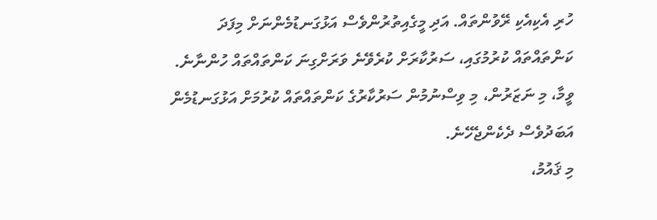ހުރި އެކިއެކި ރޭވުންތައް. އަދި މީގެއިތުރުންވެސް އަޅުގަނޑުމެންނަށް މިފަދަ ކަންތައްތައް ކުރުމުގައި، ސަރުކާރަށް ކުރެވޭނެ ވަރަށްގިނަ ކަންތައްތައް ހުންނާނެ. ވީމާ، މި ނަޒަރުން، މި ވިސްނުމުން ސަރުކާރުގެ ކަންތައްތައް ކުރުމަށް އަޅުގަނޑުމެން އަބަދުވެސް ދެކެންޖެހޭނެ.
މި ޤައުމު،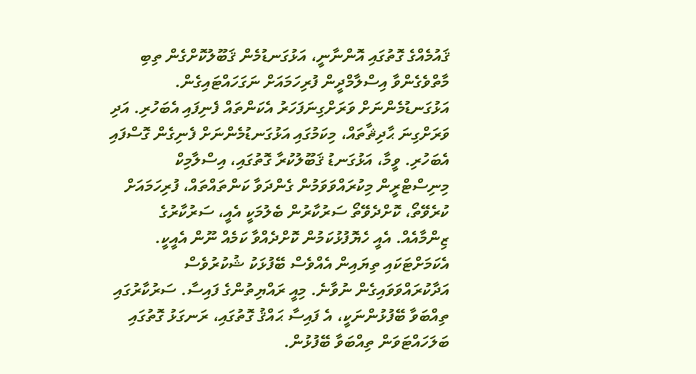ޤައުމެއްގެ ގޮތުގައި އޮންނާނީ، އަޅުގަނޑުމެން ޤަބޫލުކޮށްގެން ތިބި މާތްވެގެންވާ އިސްލާމްދީން ފުރިހަމައަށް ނަގަހައްޓައިގެން. އަޅުގަނޑުމެންނަށް ވަރަށްގިނަފަހަރު އެކަންތައް ފެނިފައި އެބަހުރި. އަދި ވަރަށްގިނަ ޙާދިޘާތައް، މިކަމުގައި އަޅުގަނޑުމެންނަށް ފެނިގެން ގޮސްފައި އެބަހުރި. ވީމާ، އަޅުގަނޑު ޤަބޫލުކުރާ ގޮތުގައި، އިސްލާމިކް މިނިސްޓްރީން މިކުރައްވަވަމުން ގެންދަވާ ކަންތައްތައް، ފުރިހަމައަށް ކުރެވޭތޯ، ކޮށްދެވޭތޯ ސަރުކާރުން ބެލުމަކީ އެއީ، ސަރުކާރުގެ ޒިންމާއެއް. އެއީ ހެޔޮފުޅުކަމުން ކޮށްދެއްވާ ކަމެއް ނޫން އެއީކީ. އެކަމަށްޓަކައި ތިޔައިން އެއްވެސް ބޭފުޅަކު ޝުކުރުވެސް އަދާކުރައްވަވައިގެން ނުވާނެ. މިއީ ރައްޔިތުންގެ ފައިސާ. ސަރުކާރުގައި ތިއްބަވާ ބޭފުޅުންނަކީ، އެ ފައިސާ ޙައްޤު ގޮތުގައި، ރަނގަޅު ގޮތުގައި ބަލަހައްޓަވަން ތިއްބަވާ ބޭފުޅުން.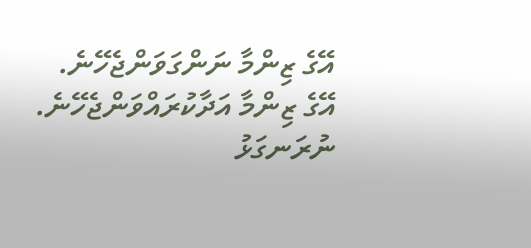އޭގެ ޒިންމާ ނަންގަވަންޖެހޭނެ. އޭގެ ޒިންމާ އަދާކުރައްވަންޖެހޭނެ. ނުރަނގަޅު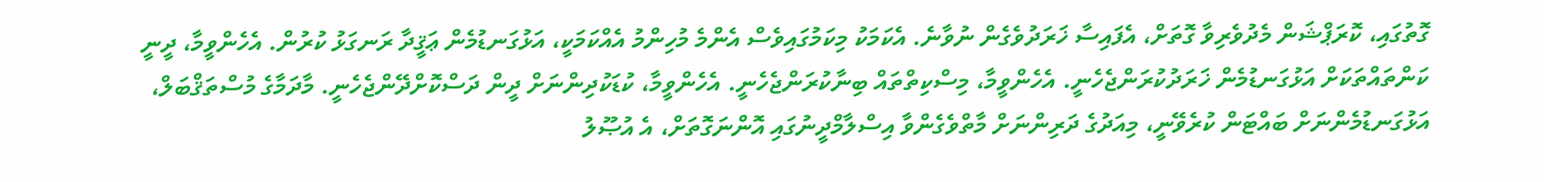ގޮތުގައި، ކޮރަޕްޝަން މެދުވެރިވާ ގޮތަށް، އެފައިސާ ޚަރަދުވެގެން ނުވާނެ. އެކަމަކު މިކަމުގައިވެސް އެންމެ މުހިންމު އެއްކަމަކީ، އަޅުގަނޑުމެން ޢަޤީދާ ރަނގަޅު ކުރުން. އެހެންވީމާ، ދީނީ ކަންތައްތަކަށް އަޅުގަނޑުމެން ޚަރަދުކުރަންޖެހެނީ. އެހެންވީމާ، މިސްކިތްތައް ބިނާކުރަންޖެހެނީ. އެހެންވީމާ، ކުޑަކުދިންނަށް ދީން ދަސްކޮށްދޭންޖެހެނީ. މާދަމާގެ މުސްތަޤްބަލް، އަޅުގަނޑުމެންނަށް ބައްޓަން ކުރެވޭނީ، މިއަދުގެ ދަރިންނަށް މާތްވެގެންވާ އިސްލާމްދީނުގައި އޮންނަގޮތަށް، އެ އުޞޫލު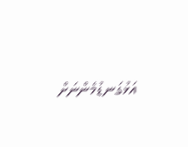އަޅުގަނޑުމެންނަށް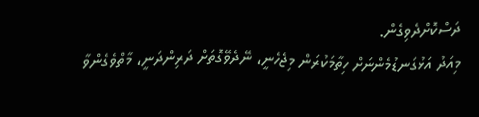ދަސްކޮށްދެވިގެން.
މިއަދު އަޅުގަނޑުމެންނަށް ހިތާމަކުރަން މިޖެހެނީ، ނޭދެވޭގޮތަށް ދަރިންދަނީ، މާތްވެގެންވާ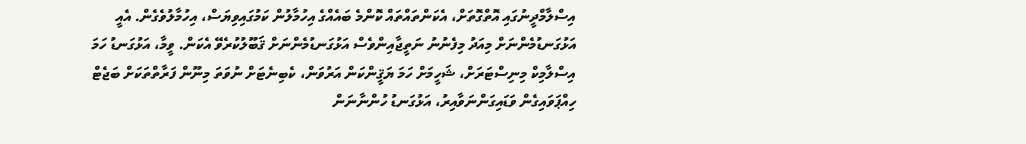އިސްލާމްދީނުގައި އޮތްގޮތަށް، އެކަންތައްތައް ކޮންމެ ބައެއްގެ އިހުމާލުން ކަމުގައިވިޔަސް، އިހުމާލުވެގެން. އެއީ އަޅުގަނޑުމެންނަށް މިއަދު މިފެނުނު ނަތީޖާއިންވެސް އަޅުގަނޑުމެންނަށް ޤަބޫލުކުރެވޭ އެކަން. ވީމާ، އަޅުގަނޑު ހަމަ އިސްލާމިކް މިނިސްޓަރަށް، ޝަހީމަށް ހަމަ ޔަޤީންކަން އަރުވަން، ކެބިނެޓަށް ނުވަތަ މިނޫން ފަރާތްތަކަށް ބަޖެޓް ހިއްޕަވައިގެން ވަޑައިގަންނަވާއިރު، އަޅުގަނޑު ހުންނާނަން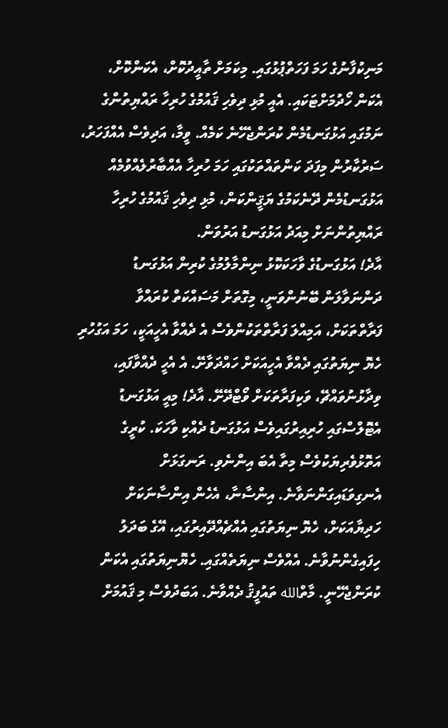މަނިކުފާނުގެ ހަމަ ފަހަތްޕުޅުގައި. މިކަމަށް ތާއީދުކޮށް، އެކަންކޮށް، އެކަން ހޯދުމަށްޓަކައި. އެއީ މުޅި ދިވެހި ޤައުމުގެ ހުރިހާ ރައްޔިތުންގެ ނަމުގައި އަޅުގަނޑުމެން ކުރަންޖެހޭނެ ކަމެއް. ވީމާ، އަދިވެސް އެއްފަހަރު، ސަރުކާރުން މިފަދަ ކަންތައްތަކުގައި ހަމަ ހުރިހާ އެއްބާރުލެއްވުމެއް އަޅުގަނޑުމެން ދޭނެކަމުގެ ޔަޤީންކަން، މުޅި ދިވެހި ޤައުމުގެ ހުރިހާ ރައްޔިތުންނަށް މިއަދު އަޅުގަނޑު އަރުވަން.
އާދެ! އަޅުގަނޑުގެ ވާހަކަކޮޅު ނިންމާލުމުގެ ކުރިން އަޅުގަނޑު ދަންނަވާލަން ބޭނުންވަނީ، މިގޮތަށް މަސައްކަތް ކުރައްވާ ފަރާތްތަކަށް، އަމިއްލަ ފަރާތްތަކުންވެސް އެ ދެއްވާ އެހީއަކީ، ހަމަ އަގުހުރި ހެޔޮ ނިޔަތުގައި ދެއްވާ އެހީއަކަށް ހައްދަވާށޭ. އެ އެހީ ދެއްވާފައި، ވިދާޅުނުވައްޗޭ، ވަކިފަރާތަކަށް ވޯޓްދޭށޭ. އާދެ! މިއީ އަޅުގަނޑު އެޓޮލްސްގައި ހުރިއިރުގައިވެސް އަޅުގަނޑު ދެއްކި ވާހަކަ. ކުރީގެ އަތޮޅުވެރިޔަކުވެސް މިތާ އެބަ އިންނެވި. ރަނގަޅަށް އެނގިވަޑައިގަންނަވާނެ. އިންސާނާ، އެހެން އިންސާނަކަށް ހަދިޔާއަކަށް، ހެޔޮ ނިޔަތުގައި އެއްޗެއްދޭއިރުގައި، އޭގެ ބަދަލު ހިފައިގެންނުވާނެ. އެއްވެސް ނިޔަތެއްގައި. ހެޔޮނިޔަތުގައި އެކަން ކުރަންޖެހޭނީ. މާތްالله ތައުފީޤު ދެއްވާނެ. އަބަދުވެސް މި ޤައުމަށް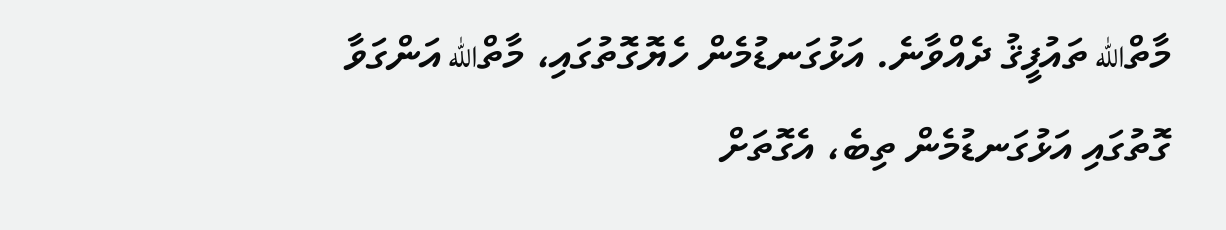މާތްالله ތައުފީޤު ދެއްވާނެ. އަޅުގަނޑުމެން ހެޔޮގޮތުގައި، މާތްالله އަންގަވާ ގޮތުގައި އަޅުގަނޑުމެން ތިބެ، އެގޮތަށް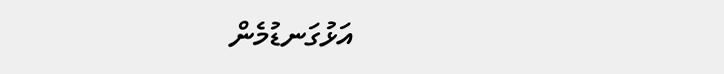އަޅުގަނޑުމެން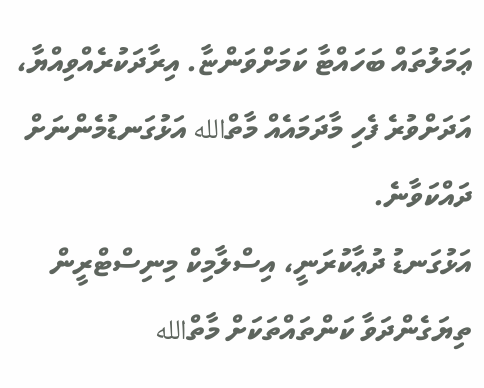ޢަމަލުތައް ބަހައްޓާ ކަމަށްވަންޏާ. އިރާދަކުރެއްވިއްޔާ، އަދަށްވުރެ ފެހި މާދަމައެއް މާތްالله އަޅުގަނޑުމެންނަށް ދައްކަވާނެ.
އަޅުގަނޑު ދުޢާކުރަނީ، އިސްލާމިކް މިނިސްޓްރީން ތިޔަގެންދަވާ ކަންތައްތަކަށް މާތްالله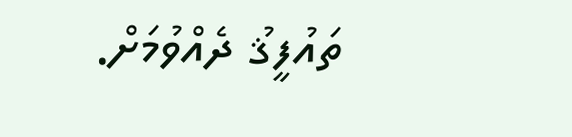ތައުފީޤު ދެއްވުމަށް.